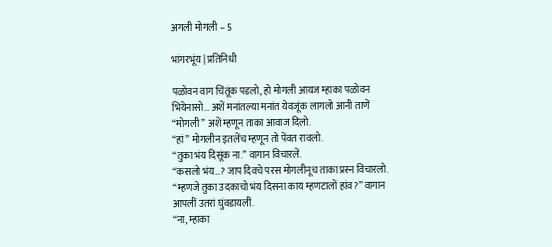अगली मोगली – 5

भांगरभूंय | प्रतिनिधी

पळोवन वाग चिंतूंक पडलो, हो मोगली आयज म्हाका पळोवन भियेनासो… अशें मनांतल्या मनांत येवजूंक लागलो आनी ताणें “मोगली” अशें म्हणून ताका आवाज दिलो.
“हां” मोगलीन इतलेंच म्हणून तो पेंवत रावलो.
“तुका भंय दिसूंक ना.” वागान विचारलें.
“कसलो भंय…? जाप दिवचे परस मोगलीनूच ताका प्रस्न विचारलो.
“म्हणजे तुका उदकाचो भंय दिसना काय म्हणटालों हांव?” वागान आपलीं उतरां घुंवडायलीं.
“ना, म्हाका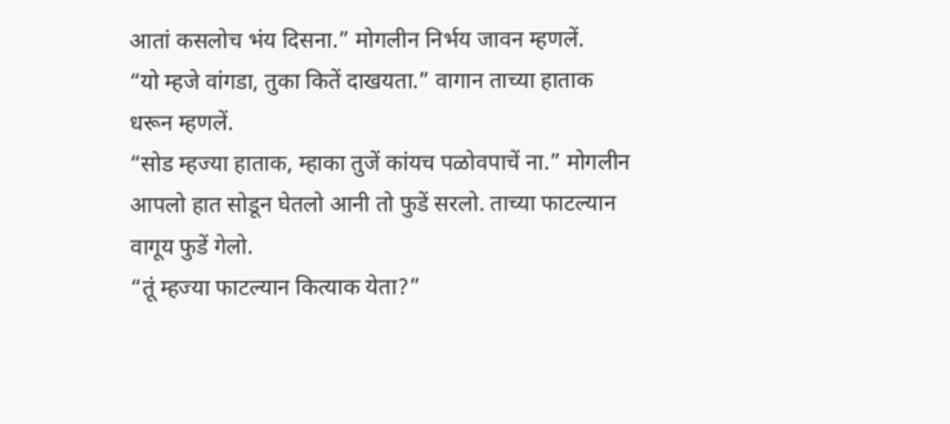आतां कसलोच भंय दिसना.” मोगलीन निर्भय जावन म्हणलें.
“यो म्हजे वांगडा, तुका कितें दाखयता.” वागान ताच्या हाताक धरून म्हणलें.
“सोड म्हज्या हाताक, म्हाका तुजें कांयच पळोवपाचें ना.” मोगलीन आपलो हात सोडून घेतलो आनी तो फुडें सरलो. ताच्या फाटल्यान वागूय फुडें गेलो.
“तूं म्हज्या फाटल्यान कित्याक येता?”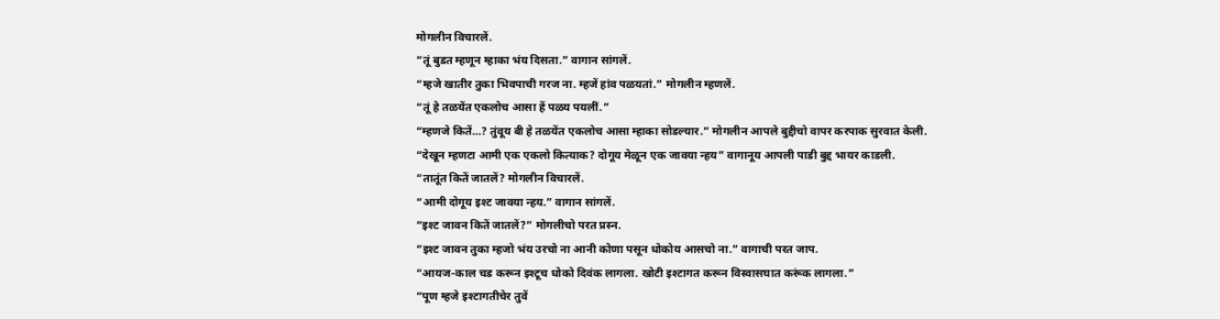मोगलीन विचारलें.
“तूं बुडत म्हणून म्हाका भंय दिसता.” वागान सांगलें.
“म्हजे खातीर तुका भिवपाची गरज ना. म्हजें हांव पळयतां.” मोगलीन म्हणलें.
“तूं हे तळयेंत एकलोच आसा हें पळय पयलीं.”
“म्हणजे कितें…? तुंवूय बी हे तळयेंत एकलोच आसा म्हाका सोडल्यार.” मोगलीन आपले बुद्दीचो वापर करपाक सुरवात केली.
“देखून म्हणटा आमी एक एकलो कित्याक? दोगूय मेळून एक जावया न्हय” वागानूय आपली पाडी बुद्द भायर काडली.
“तातूंत कितें जातलें? मोगलीन विचारलें.
“आमी दोगूय इश्ट जावया न्हय.” वागान सांगलें.
“इश्ट जावन कितें जातलें?” मोगलीचो परत प्रस्न.
“इश्ट जावन तुका म्हजो भंय उरचो ना आनी कोणा पसून धोकोय आसचो ना.” वागाची परत जाप.
“आयज-काल चड करून इश्टूच धोको दिवंक लागला. खोटी इश्टागत करून विस्वासघात करूंक लागला.”
“पूण म्हजे इश्टागतीचेर तुवें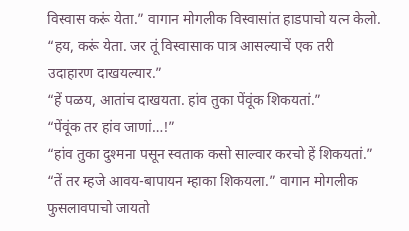विस्वास करूं येता.” वागान मोगलीक विस्वासांत हाडपाचो यत्न केलो.
“हय, करूं येता. जर तूं विस्वासाक पात्र आसल्याचें एक तरी उदाहारण दाखयल्यार.”
“हें पळय, आतांच दाखयता. हांव तुका पेंवूंक शिकयतां.”
“पेंवूंक तर हांव जाणां…!”
“हांव तुका दुश्मना पसून स्वताक कसो साल्वार करचो हें शिकयतां.”
“तें तर म्हजे आवय-बापायन म्हाका शिकयला.” वागान मोगलीक फुसलावपाचो जायतो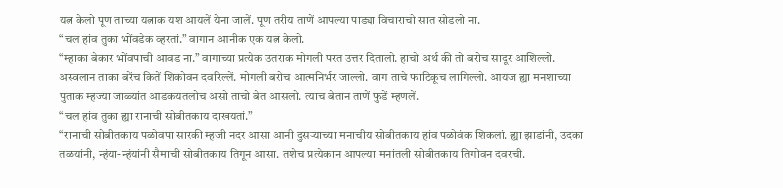यत्न केलो पूण ताच्या यत्नाक यश आयलें येना जालें. पूण तरीय ताणें आपल्या पाड्या विचाराचो सात सोडलो ना.
“चल हांव तुका भोंवडेक व्हरतां.” वागान आनीक एक यत्न केलो.
“म्हाका बेकार भोंवपाची आवड ना.” वागाच्या प्रत्येक उतराक मोगली परत उत्तर दितालो. हाचो अर्थ की तो बरोच सादूर आशिल्लो. अस्वलान ताका बरेंच कितें शिकोवन दवरिल्लें. मोगली बरोच आत्मनिर्भर जाल्लो. वाग ताचे फाटिकूच लागिल्लो. आयज ह्या मनशाच्या पुताक म्हज्या जाळ्यांत आडकयतलोच असो ताचो बेत आसलो. त्याच बेतान ताणें फुडें म्हणलें.
“चल हांव तुका ह्या रानाची सोबीतकाय दाखयतां.”
“रानाची सोबीतकाय पळोवपा सारकी म्हजी नदर आसा आनी दुसर्‍याच्या मनाचीय सोबीतकाय हांव पळोवंक शिकलां. ह्या झाडांनी, उदका तळयांनी, न्हंया-न्हंयांनी सैमाची सोबीतकाय तिगून आसा. तशेच प्रत्येकान आपल्या मनांतली सोबीतकाय तिगोवन दवरची.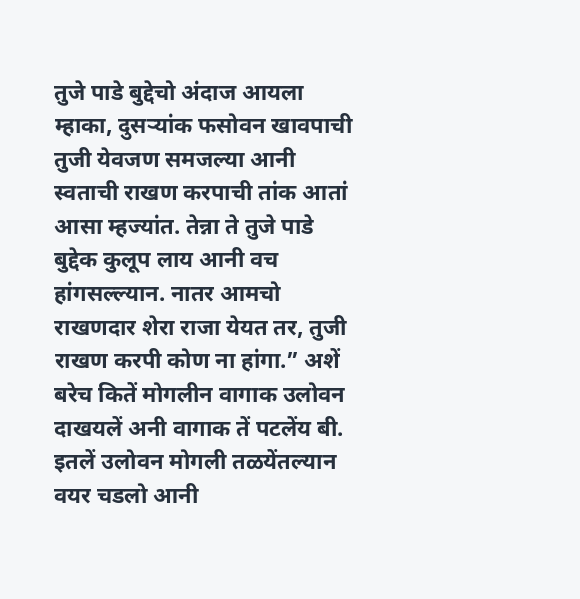तुजे पाडे बुद्देचो अंदाज आयला म्हाका, दुसर्‍यांक फसोवन खावपाची तुजी येवजण समजल्या आनी स्वताची राखण करपाची तांक आतां आसा म्हज्यांत. तेन्ना ते तुजे पाडे बुद्देक कुलूप लाय आनी वच हांगसल्ल्यान. नातर आमचो राखणदार शेरा राजा येयत तर, तुजी राखण करपी कोण ना हांगा.” अशें बरेच कितें मोगलीन वागाक उलोवन दाखयलें अनी वागाक तें पटलेंय बी.
इतलें उलोवन मोगली तळयेंतल्यान वयर चडलो आनी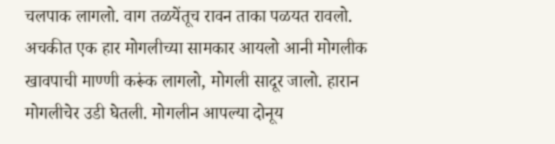चलपाक लागलो. वाग तळयेंतूच रावन ताका पळयत रावलो. अचकीत एक हार मोगलीच्या सामकार आयलो आनी मोगलीक खावपाची माण्णी करूंक लागलो, मोगली सादूर जालो. हारान मोगलीचेर उडी घेतली. मोगलीन आपल्या दोनूय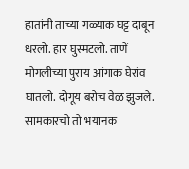हातांनी ताच्या गळ्याक घट्ट दाबून धरलो. हार घुस्मटलो. ताणें मोगलीच्या पुराय आंगाक घेरांव घातलो. दोगूय बरोच वेळ झुजले. सामकारचो तो भयानक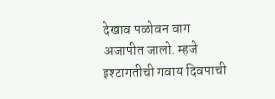देखाव पळोवन वाग अजापीत जालो. म्हजे इश्टागतीची गवाय दिवपाची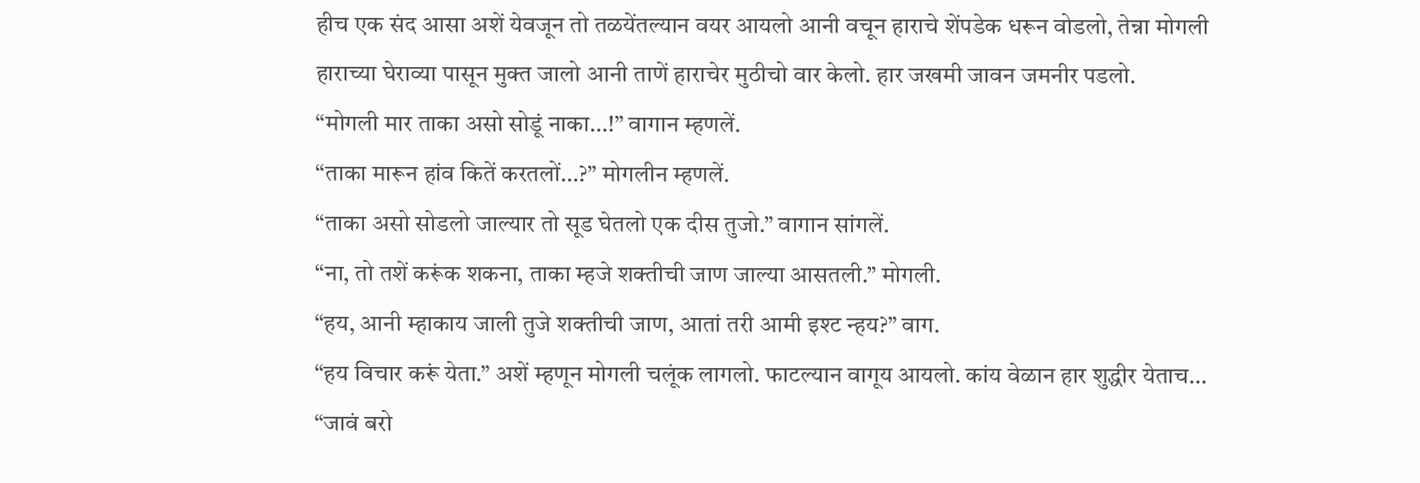हीच एक संद आसा अशें येवजून तो तळयेंतल्यान वयर आयलो आनी वचून हाराचे शेंपडेक धरून वोडलो, तेन्ना मोगली हाराच्या घेराव्या पासून मुक्त जालो आनी ताणें हाराचेर मुठीचो वार केलो. हार जखमी जावन जमनीर पडलो.
“मोगली मार ताका असो सोडूं नाका…!” वागान म्हणलें.
“ताका मारून हांव कितें करतलों…?” मोगलीन म्हणलें.
“ताका असो सोडलो जाल्यार तो सूड घेतलो एक दीस तुजो.” वागान सांगलें.
“ना, तो तशें करूंक शकना, ताका म्हजे शक्तीची जाण जाल्या आसतली.” मोगली.
“हय, आनी म्हाकाय जाली तुजे शक्तीची जाण, आतां तरी आमी इश्ट न्हय?” वाग.
“हय विचार करूं येता.” अशें म्हणून मोगली चलूंक लागलो. फाटल्यान वागूय आयलो. कांय वेळान हार शुद्धीर येताच…
“जावं बरो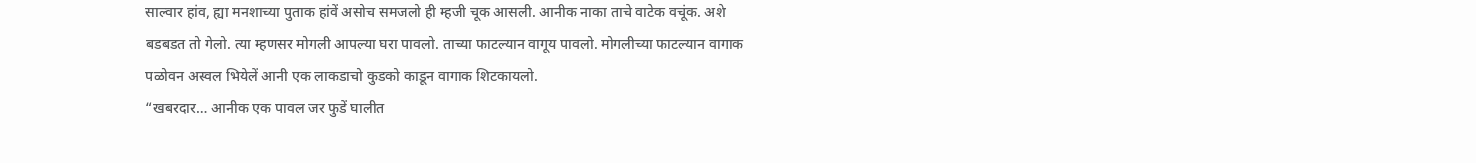साल्वार हांव, ह्या मनशाच्या पुताक हांवें असोच समजलो ही म्हजी चूक आसली. आनीक नाका ताचे वाटेक वचूंक. अशे बडबडत तो गेलो. त्या म्हणसर मोगली आपल्या घरा पावलो. ताच्या फाटल्यान वागूय पावलो. मोगलीच्या फाटल्यान वागाक पळोवन अस्वल भियेलें आनी एक लाकडाचो कुडको काडून वागाक शिटकायलो.
“खबरदार… आनीक एक पावल जर फुडें घालीत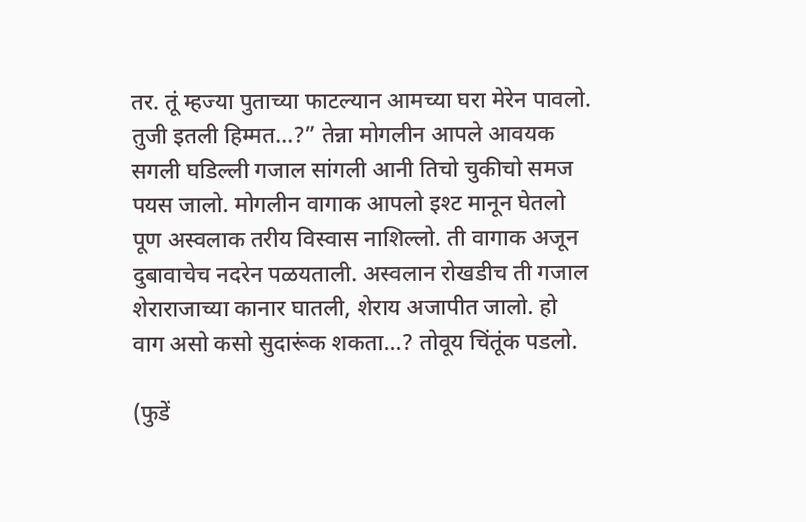तर. तूं म्हज्या पुताच्या फाटल्यान आमच्या घरा मेरेन पावलो. तुजी इतली हिम्मत…?” तेन्ना मोगलीन आपले आवयक सगली घडिल्ली गजाल सांगली आनी तिचो चुकीचो समज पयस जालो. मोगलीन वागाक आपलो इश्ट मानून घेतलो पूण अस्वलाक तरीय विस्वास नाशिल्लो. ती वागाक अजून दुबावाचेच नदरेन पळयताली. अस्वलान रोखडीच ती गजाल शेराराजाच्या कानार घातली, शेराय अजापीत जालो. हो वाग असो कसो सुदारूंक शकता…? तोवूय चिंतूंक पडलो.

(फुडें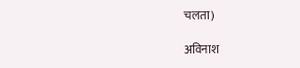चलता)

अविनाश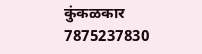कुंकळकार
7875237830